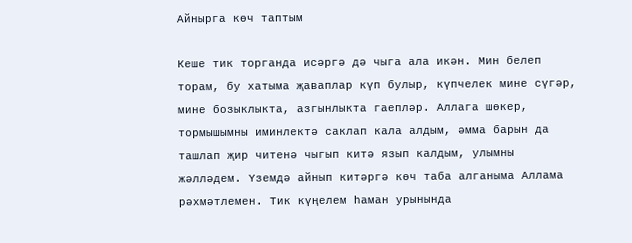Айнырга көч таптым

Кеше тик торганда исәргә дә чыга ала икән. Мин белеп торам, бу хатыма җаваплар күп булыр, күпчелек мине сүгәр, мине бозыклыкта, азгынлыкта гаепләр. Аллага шөкер, тормышымны иминлектә саклап кала алдым, әмма барын да ташлап җир читенә чыгып китә язып калдым, улымны жәлләдем. Үземдә айнып китәргә көч таба алганыма Аллама рәхмәтлемен. Тик күңелем һаман урынында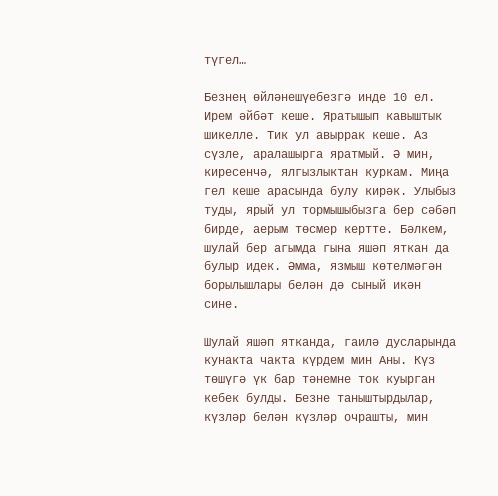түгел…

Безнең өйләнешүебезгә инде 10 ел. Ирем әйбәт кеше. Яратышып кавыштык шикелле. Тик ул авыррак кеше. Аз сүзле, аралашырга яратмый. Ә мин, киресенчә, ялгызлыктан куркам. Миңа гел кеше арасында булу кирәк. Улыбыз туды, ярый ул тормышыбызга бер сәбәп бирде, аерым төсмер кертте. Бәлкем, шулай бер агымда гына яшәп яткан да булыр идек. Әмма, язмыш көтелмәгән борылышлары белән дә сыный икән сине.

Шулай яшәп ятканда, гаилә дусларында кунакта чакта күрдем мин Аны. Күз төшүгә үк бар тәнемне ток куырган кебек булды. Безне таныштырдылар, күзләр белән күзләр очрашты, мин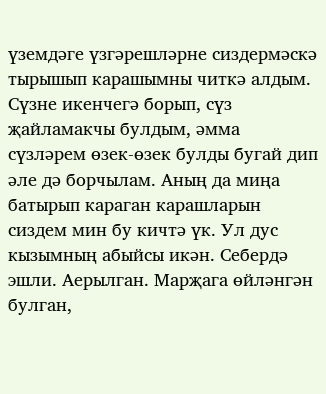үземдәге үзгәрешләрне сиздермәскә тырышып карашымны читкә алдым. Сүзне икенчегә борып, сүз җайламакчы булдым, әмма сүзләрем өзек-өзек булды бугай дип әле дә борчылам. Аның да миңа батырып караган карашларын сиздем мин бу кичтә үк. Ул дус кызымның абыйсы икән. Себердә эшли. Аерылган. Марҗага өйләнгән булган,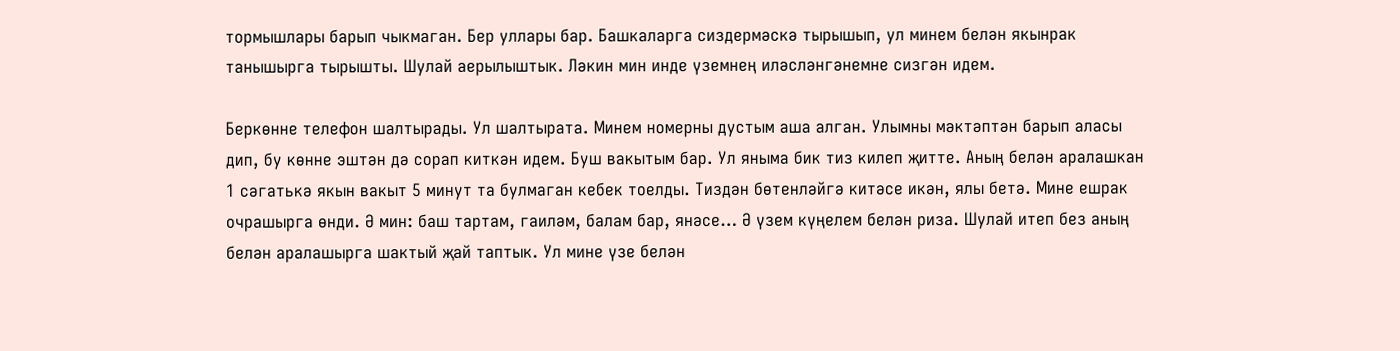тормышлары барып чыкмаган. Бер уллары бар. Башкаларга сиздермәскә тырышып, ул минем белән якынрак танышырга тырышты. Шулай аерылыштык. Ләкин мин инде үземнең иләсләнгәнемне сизгән идем.

Беркөнне телефон шалтырады. Ул шалтырата. Минем номерны дустым аша алган. Улымны мәктәптән барып аласы дип, бу көнне эштән дә сорап киткән идем. Буш вакытым бар. Ул яныма бик тиз килеп җитте. Аның белән аралашкан 1 сәгатькә якын вакыт 5 минут та булмаган кебек тоелды. Тиздән бөтенләйгә китәсе икән, ялы бетә. Мине ешрак очрашырга өнди. Ә мин: баш тартам, гаиләм, балам бар, янәсе… Ә үзем күңелем белән риза. Шулай итеп без аның белән аралашырга шактый җай таптык. Ул мине үзе белән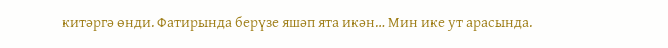китәргә өнди. Фатирында берүзе яшәп ята икән… Мин ике ут арасында.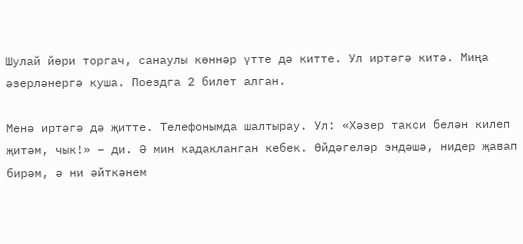Шулай йөри торгач, санаулы көннәр үтте дә китте. Ул иртәгә китә. Миңа әзерләнергә куша. Поездга 2 билет алган.

Менә иртәгә дә җитте. Телефонымда шалтырау. Ул: «Хәзер такси белән килеп җитәм, чык!» – ди. Ә мин кадакланган кебек. Өйдәгеләр эндәшә, нидер җавап бирәм, ә ни әйткәнем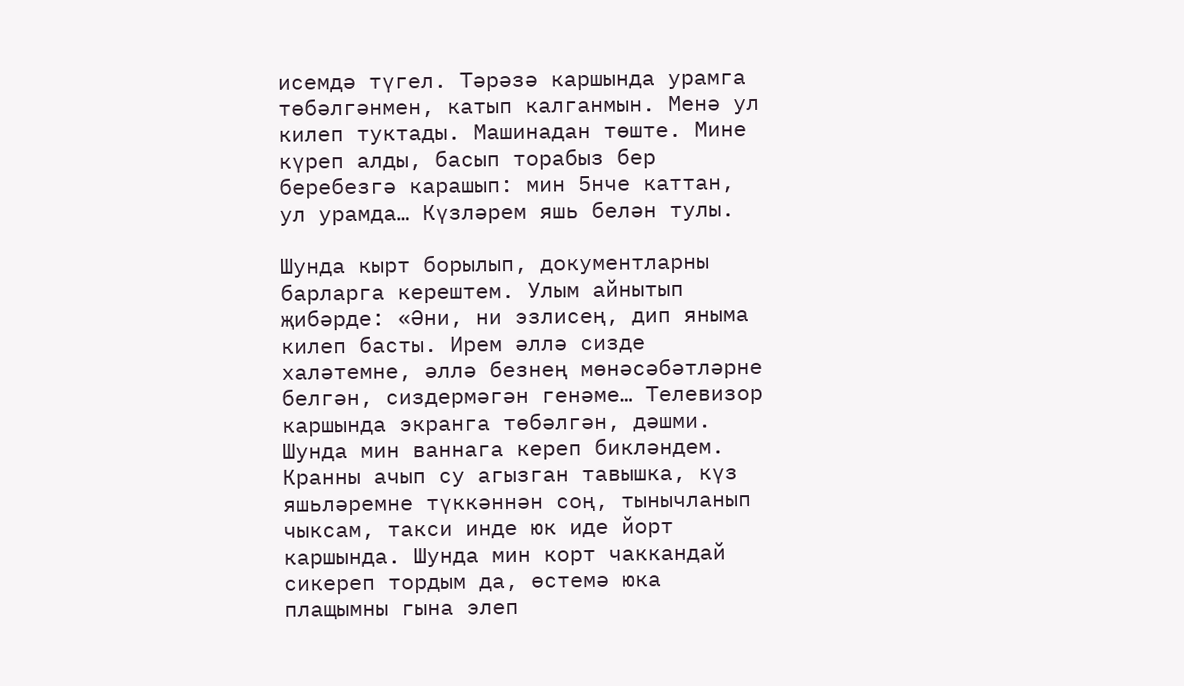исемдә түгел. Тәрәзә каршында урамга төбәлгәнмен, катып калганмын. Менә ул килеп туктады. Машинадан төште. Мине күреп алды, басып торабыз бер беребезгә карашып: мин 5нче каттан, ул урамда… Күзләрем яшь белән тулы.

Шунда кырт борылып, документларны барларга керештем. Улым айнытып җибәрде: «Әни, ни эзлисең, дип яныма килеп басты. Ирем әллә сизде халәтемне, әллә безнең мөнәсәбәтләрне белгән, сиздермәгән генәме… Телевизор каршында экранга төбәлгән, дәшми. Шунда мин ваннага кереп бикләндем. Кранны ачып су агызган тавышка, күз яшьләремне түккәннән соң, тынычланып чыксам, такси инде юк иде йорт каршында. Шунда мин корт чаккандай сикереп тордым да, өстемә юка плащымны гына элеп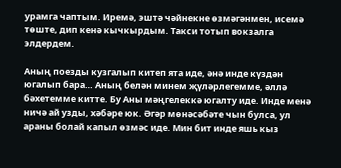урамга чаптым. Иремә, эштә чәйнекне өзмәгәнмен, исемә төште, дип кенә кычкырдым. Такси тотып вокзалга элдердем.

Аның поезды кузгалып китеп ята иде, әнә инде күздән югалып бара… Аның белән минем җүләрлегемме, әллә бәхетемме китте. Бу Аны мәңгелеккә югалту иде. Инде менә ничә ай узды, хәбәре юк. Әгәр мөнәсәбәте чын булса, ул араны болай капыл өзмәс иде. Мин бит инде яшь кыз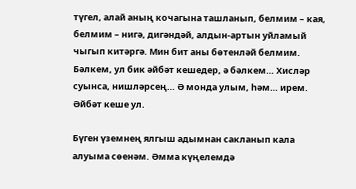түгел, алай аның кочагына ташланып, белмим – кая, белмим – нигә, дигәндәй, алдын-артын уйламый чыгып китәргә. Мин бит аны бөтенләй белмим. Бәлкем, ул бик әйбәт кешедер, ә бәлкем… Хисләр суынса, нишләрсең… Ә монда улым, һәм… ирем. Әйбәт кеше ул.

Бүген үземнең ялгыш адымнан сакланып кала алуыма сөенәм. Әмма күңелемдә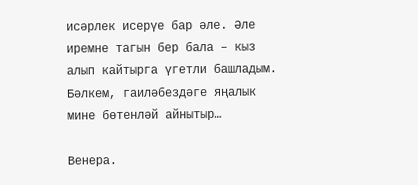исәрлек исерүе бар әле. Әле иремне тагын бер бала – кыз алып кайтырга үгетли башладым. Бәлкем, гаиләбездәге яңалык мине бөтенләй айнытыр…

Венера.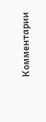Комментарии